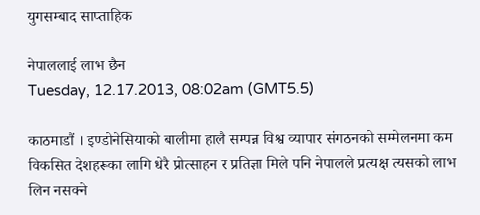युगसम्बाद साप्ताहिक

नेपाललाई लाभ छैन
Tuesday, 12.17.2013, 08:02am (GMT5.5)

काठमाडौं । इण्डोनेसियाको बालीमा हालै सम्पन्न विश्व व्यापार संगठनको सम्मेलनमा कम विकसित देशहरूका लागि धेरै प्रोत्साहन र प्रतिज्ञा मिले पनि नेपालले प्रत्यक्ष त्यसको लाभ लिन नसक्ने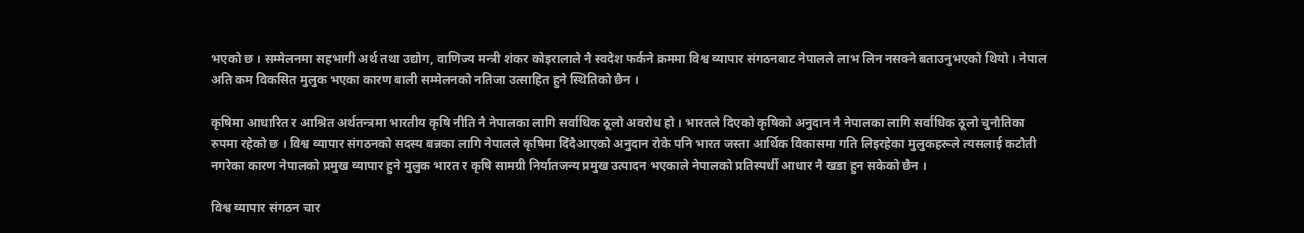भएको छ । सम्मेलनमा सहभागी अर्थ तथा उद्योग, वाणिज्य मन्त्री शंकर कोइरालाले नै स्वदेश फर्कने क्रममा विश्व व्यापार संगठनबाट नेपालले लाभ लिन नसक्ने बताउनुभएको थियो । नेपाल अति कम विकसित मुलुक भएका कारण बाली सम्मेलनको नतिजा उत्साहित हुने स्थितिको छैन ।

कृषिमा आधारित र आश्रित अर्थतन्त्रमा भारतीय कृषि नीति नै नेपालका लागि सर्वाधिक ठूलो अवरोध हो । भारतले दिएको कृषिको अनुदान नै नेपालका लागि सर्वाधिक ठूलो चुनौतिका रुपमा रहेको छ । विश्व व्यापार संगठनको सदस्य बन्नका लागि नेपालले कृषिमा दिंदैआएको अनुदान रोके पनि भारत जस्ता आर्थिक विकासमा गति लिइरहेका मुलुकहरूले त्यसलाई कटौती नगरेका कारण नेपालको प्रमुख व्यापार हुने मुलुक भारत र कृषि सामग्री निर्यातजन्य प्रमुख उत्पादन भएकाले नेपालको प्रतिस्पर्धी आधार नै खडा हुन सकेको छैन ।

विश्व व्यापार संगठन चार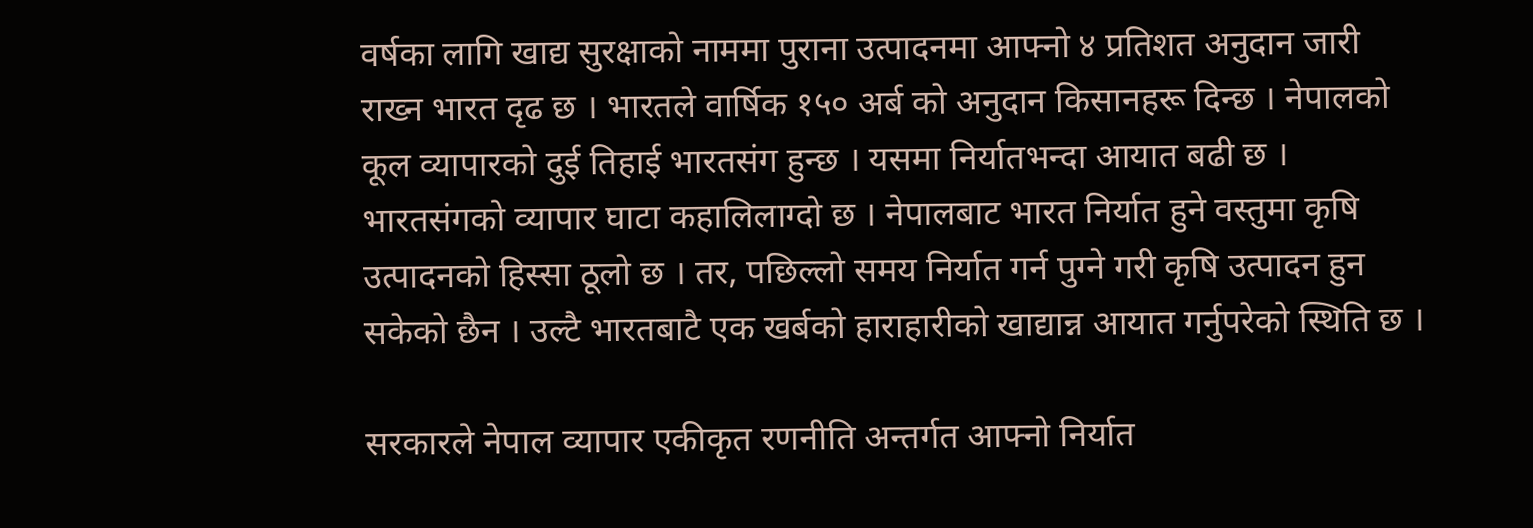वर्षका लागि खाद्य सुरक्षाको नाममा पुराना उत्पादनमा आफ्नो ४ प्रतिशत अनुदान जारी राख्न भारत दृढ छ । भारतले वार्षिक १५० अर्ब को अनुदान किसानहरू दिन्छ । नेपालको कूल व्यापारको दुई तिहाई भारतसंग हुन्छ । यसमा निर्यातभन्दा आयात बढी छ । भारतसंगको व्यापार घाटा कहालिलाग्दो छ । नेपालबाट भारत निर्यात हुने वस्तुमा कृषि उत्पादनको हिस्सा ठूलो छ । तर, पछिल्लो समय निर्यात गर्न पुग्ने गरी कृषि उत्पादन हुन सकेको छैन । उल्टै भारतबाटै एक खर्बको हाराहारीको खाद्यान्न आयात गर्नुपरेको स्थिति छ ।

सरकारले नेपाल व्यापार एकीकृत रणनीति अन्तर्गत आफ्नो निर्यात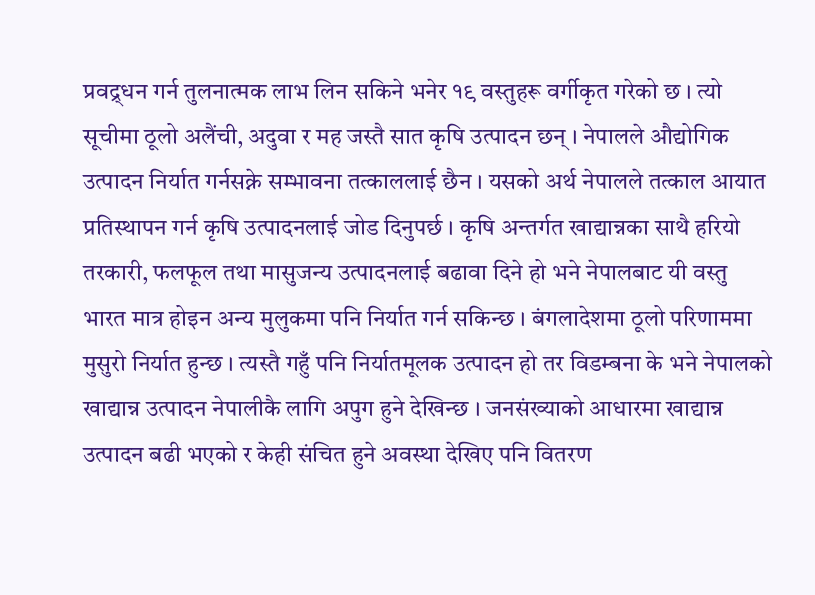प्रवद्र्धन गर्न तुलनात्मक लाभ लिन सकिने भनेर १९ वस्तुहरू वर्गीकृत गरेको छ । त्यो सूचीमा ठूलो अलैंची, अदुवा र मह जस्तै सात कृषि उत्पादन छन् । नेपालले औद्योगिक उत्पादन निर्यात गर्नसक्ने सम्भावना तत्काललाई छैन । यसको अर्थ नेपालले तत्काल आयात प्रतिस्थापन गर्न कृषि उत्पादनलाई जोड दिनुपर्छ । कृषि अन्तर्गत खाद्यान्नका साथै हरियो तरकारी, फलफूल तथा मासुजन्य उत्पादनलाई बढावा दिने हो भने नेपालबाट यी वस्तु भारत मात्र होइन अन्य मुलुकमा पनि निर्यात गर्न सकिन्छ । बंगलादेशमा ठूलो परिणाममा मुसुरो निर्यात हुन्छ । त्यस्तै गहुँ पनि निर्यातमूलक उत्पादन हो तर विडम्बना के भने नेपालको खाद्यान्न उत्पादन नेपालीकै लागि अपुग हुने देखिन्छ । जनसंख्याको आधारमा खाद्यान्न उत्पादन बढी भएको र केही संचित हुने अवस्था देखिए पनि वितरण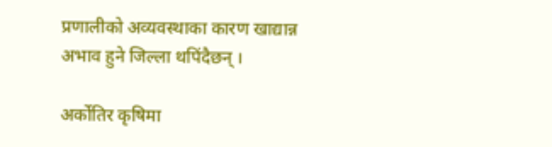प्रणालीको अव्यवस्थाका कारण खाद्यान्न अभाव हुने जिल्ला थपिंदैछन् ।

अर्कोतिर कृषिमा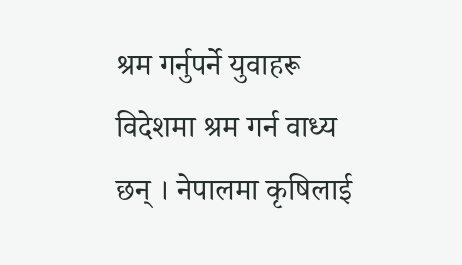श्रम गर्नुपर्ने युवाहरू विदेशमा श्रम गर्न वाध्य छन् । नेपालमा कृषिलाई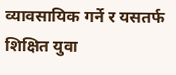व्यावसायिक गर्ने र यसतर्फ शिक्षित युवा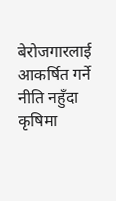बेरोजगारलाई आकर्षित गर्ने नीति नहुँदा कृषिमा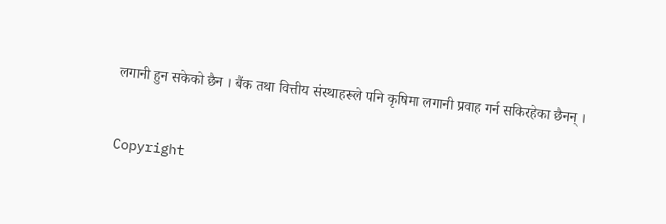लगानी हुन सकेको छैन । बैंक तथा वित्तीय संस्थाहरूले पनि कृषिमा लगानी प्रवाह गर्न सकिरहेका छैनन् ।


Copyright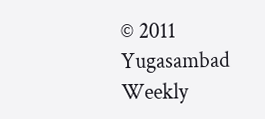© 2011 Yugasambad Weekly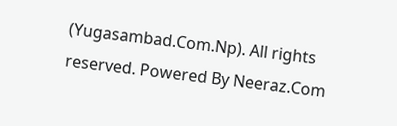(Yugasambad.Com.Np). All rights reserved. Powered By Neeraz.Com